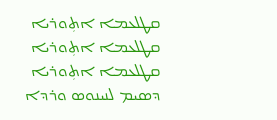ܩܛܠܥܡܐ ܐܬܼܘܪܝܐ
ܩܛܠܥܡܐ ܐܬܼܘܪܝܐ
ܩܛܠܥܡܐ ܐܬܼܘܪܝܐ
ܕܣܝܡ ܠܢܝܢܘܣ ܘܪܕܐ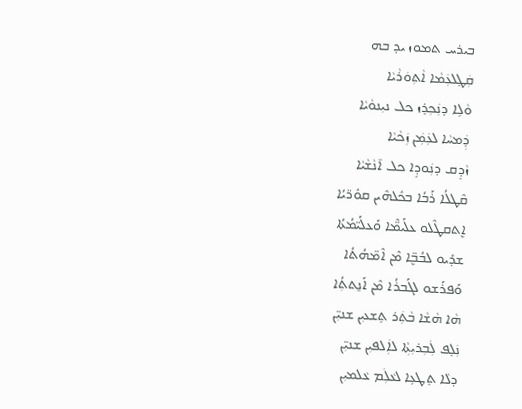ܒܝܪܚ ܬܡܘܙ ܝܕ ܒܗ
ܩܲܛܸܠܥܲܡܵܐ ܐܵܬܼܘܿܪܵܝܵܐ
ܘܵܠܹܐ ܕܢܲܟܼܪܸܙ ܟܠ ܢܝܼܢܘܵܝܵܐ
ܕܲܡܚܵܐ ܠܥܲܡܲܢ ܙܲܟܵܝܵܐ
ܙܵܕܸܩ ܕܢܲܘܕܹܐ ܟܠ ܐ̄ܢܵܫܵܝܵܐ
ܩܶܛܠܳܐ ܪܰܒܳܐ ܒܟܽܠܗܶܝܢ ܩܘܽܪ̈ܝܳܐ
ܐܷܬܩܛܶܠܘ ܥܠܰܝܡ̈ܶܐ ܘܰܥܠܰܝ̈ܡܳܬܳܐ
ܫܕܺܝܘ ܠܒܳܒܷ̈ܐ ܡܶܢ ܐܶܡ̈ܗܳܬܳܐ
ܘܰܦܪܰܫܘ ܠܓܰܒܪܳܐ ܡܶܢ ܐܰܢ̱ܬܬܼܳܐ
ܗܵܐ ܗܵܫܵܐ ܒܵܬܲܪ ܬܸܫܥܝܼܢ ܫܢܝܼ̈ܢ
ܢܲܠܸܦ ܠܲܒܼܪܝܼܬܼܵܐ ܠܐܲܠܦܝܼܢ ܫܢܝܼ̈ܢ
ܕܠܵܐ ܬܸܛܥܹܐ ܠܥܵܠܲܡ ܥܵܠܡܝܼܢ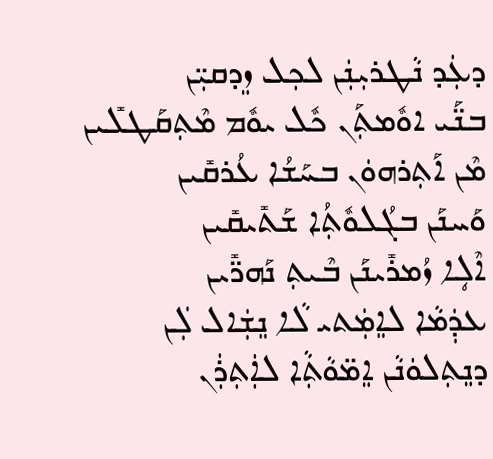ܕܥܲܕ ܢܵܛܪܝܼܢܲܢ ܠܟܼܠ ܙܸܕܩܝܼ̈ܢ
ܒܢ̈ܰܝ ܐܘܽܡܬܼܰܢ ܟܽܠ ܝܘܽܡ ܡܶܬܼܩܰܛܠܺܝܢ
ܡܶܢ ܐܰܬܼܪܗܘܿܢ ܒܚܰܫܳܐ ܥܳܪܩܺܝܢ
ܘܰܚܢܰܢ ܒܓܳܠܘܽܬܼܳܐ ܫܰܬܺܝܩܺܝܢ
ܐܶܠܴܐ ܙܳܡܪܺܝܢܰܢ ܒܶܝܬܼ ܢܰܗܪ̈ܺܝܢ
ܥܕܲܡܵܐ ܠܐܸܡܲܬܝ‍ ܠܵܐ ܢܸܫܲܐܠ ܠܲܢ
ܕܢܸܬܼܠܘܿܢܵܢ ܐܸܡ̈ܘܵܬܼܵܐ ܠܐܲܬܼܪܲܢ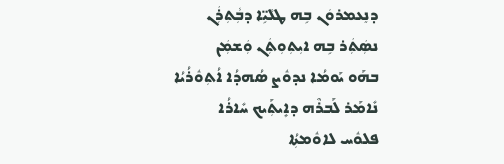ܕܢܸܥܡܪܘܿܢ ܒܹܗ ܛܠܵܝܹ̈ܐ ܕܒܼܵܬܼܪܲܢ
ܢܣܲܬܲܪ ܒܹܗ ܐܝܼܬܼܘܼܬܲܢ ܘܲܫܡܲܢ
ܒܗܰܘ ܝܰܘܡܳܐ ܢܕܘܽܨ ܣܳܗܕܳܐ ܐܳܬܼܘܽܪܳܝܳܐ
ܢܺܐܡܰܪ ܠܰܒܪܶܗ ܕܐܻܝܬܼܰܝܟ ܚܺܐܪܳܐ
ܦܠܘܽܚ ܠܐܘܽܡܬܼܳܐ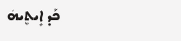ܟܰܕ ܐܻܝܬܷܝܗܿ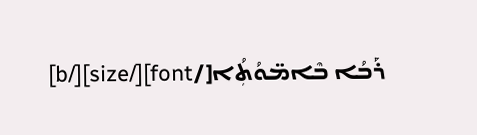ܪܰܒܳܐ ܒܶܐܡ̈ܘܳܬܼܳܐ[/font][/size][/b]